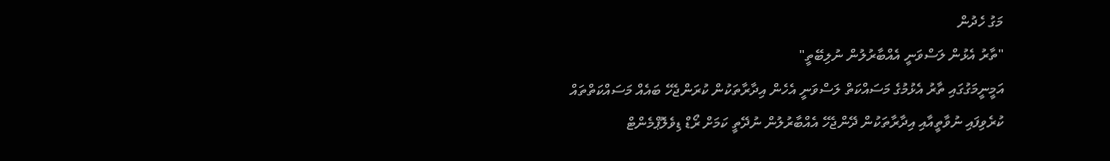މަގު ހެދުން
"ތާރު އެޅުން ލަސްވަނީ އެއްބާރުލުން ނުލިބޭތީ"
އަމީނީމަގުގައި ތާރު އެޅުމުގެ މަސައްކަތް ލަސްވަނީ އެހެން އިދާރާތަކުން ކުރަންޖެހޭ ބައެއް މަސައްކަތްތައް ކުރެވިފައި ނުވާތީއާއި އިދާރާތަކުން ދޭންޖެހޭ އެއްބާރުލުން ނުދޭތީ ކަމަށް ރޯޑް ޑިވެލޮޕްމެންޓް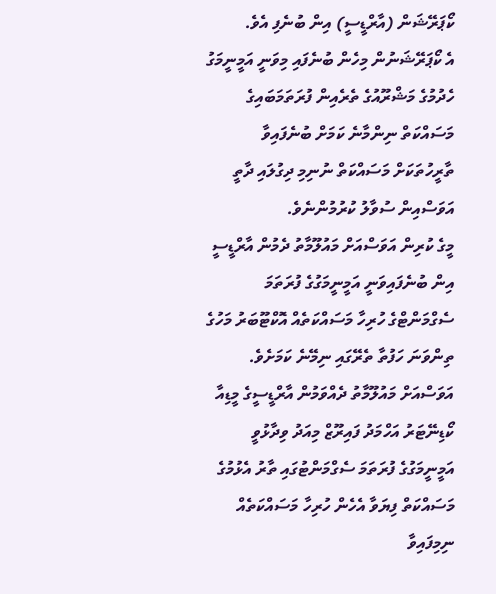ކޯޕަރޭޝަން (އާރްޑީސީ) އިން ބުނެފި އެވެ.
އެ ކޯޕަރޭޝަނުން މިހެން ބުނެފައި މިވަނީ އަމީނީމަގު ހެދުމުގެ މަޝްރޫއުގެ ތެރެއިން ފުރަތަމަބައިގެ މަސައްކަތް ނިންމާނެ ކަމަށް ބުނެފައިވާ ތާރީހުތަކަށް މަސައްކަތް ނުނިމި ދިގުލައި ދާތީ އަވަސްއިން ސުވާލު ކުރުމުންނެވެ.
މީގެ ކުރިން އަވަސްއަށް މައުލޫމާތު ދެމުން އާރްޑީސީ އިން ބުނެފައިވަނީ އަމީނީމަގުގެ ފުރަތަމަ ސެގްމަންޓްގެ ހުރިހާ މަސައްކަތެއް އޮކްޓޫބަރު މަހުގެ ތިންވަނަ ހަފުތާ ތެރޭގައި ނިމޭނެ ކަމަށެވެ.
އަވަސްއަށް މައުލޫމާތު ދެއްވަމުން އާރްޑީސީގެ މީޑިއާ ކޯޑިނޭޓަރު އަހްމަދު ފައިރޫޒް މިއަދު ވިދާޅުވީ އަމީނީމަގުގެ ފުރަތަމަ ސެގްމަންޓުގައި ތާރު އެޅުމުގެ މަސައްކަތް ފިޔަވާ އެހެން ހުރިހާ މަސައްކަތެއް ނިމިފައިވާ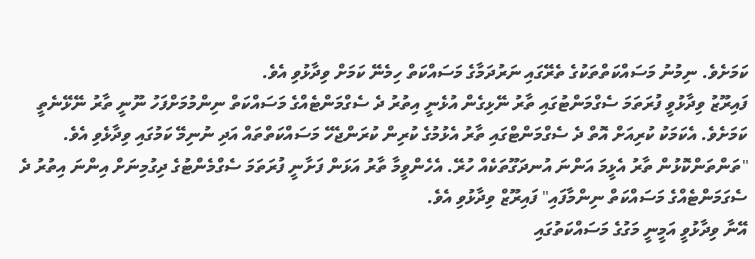ކަމަށެވެ. ނިމުނު މަސައްކަތްތަކުގެ ތެރޭގައި ނަރުދަމާގެ މަސައްކަތް ހިމެނޭ ކަމަށް ވިދާޅުވި އެވެ.
ފައިރޫޒު ވިދާޅުވީ ފުރަތަމަ ސެގްމަންޓުގައި ތާރު ނޭޅިގެން އުޅެނީ އިތުރު ދެ ސެގްމަންޓެއްގެ މަސައްކަތް ނިންމުމަށްފަހު ނޫނީ ތާރު ނޭޅޭނެތީ ކަމަށެވެ. އެކަމަކު ކުރިއަށް އޮތް ދެ ސެގްމަންޓްގައި ތާރު އެޅުމުގެ ކުރިން ކުރަންޖެހޭ މަސައްކަތްތައް އަދި ނުނިމޭ ކަމުގައި ވިދާޅެވި އެވެ.
"ތަންތަންކޮޅުން ތާރު އެޅީމަ އަންނަ އުނދަގޫތަކެއް ހުރޭ. އެހެންވީމާ ތާރު އަޅަން ފަށާނީ ފުރަތަމަ ސެގްމެންޓުގެ ދިގުމިނަށް އިންނަ އިތުރު ދެ ސެގަމަންޓެއްގެ މަސައްކަތް ނިންމާފައި" ފައިރޫޒް ވިދާޅުވި އެވެ.
އޭނާ ވިދާޅުވީ އަމީނީ މަގުގެ މަސައްކަތުގައި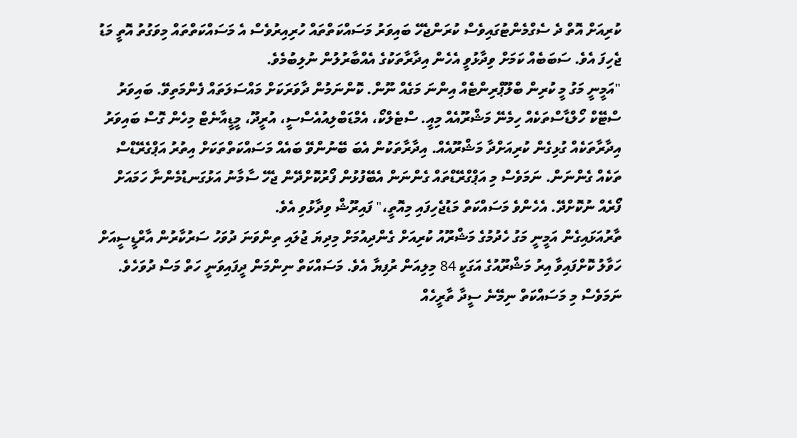ކުރިއަށް އޮތް ދެ ސެގްމެންޓުގައިވެސް ކުރަންޖެހޭ ބައިވަރު މަސައްކަތްތައް ހުރިއިރުވެސް އެ މަސައްކަތްތައް މިވަގުތު އޮތީ މަޑު ޖެހިފަ އެވެ. ސަބަބެއް ކަމަށް ވިދާޅުވީ އެހެން އިދާރާތަކުގެ އެއްބާރުލުން ނުލިބުމެވެ.
"އަމީނީ މަގު މީ ކުރިން ބްލޫޕްރިންޓެއް އިންނަ މަގެއް ނޫން. ކޮންނަމުން ދާވަރަކަށް މައްސަލަތައް ފެންމަތިވޭ. ބައިވަރު ސްޓޭކް ހޯލްޑާސްތަކެއް ހިމެނޭ މަޝްރޫއެއް މިއީ. ސްޓެލްކޯ، އެމްޑަބްލިއުއެސްސީ، އުރީދޫ، މީޑީއާނެޓް މިހެން ގޮސް ބައިވަރު އިދާރާތަކެއް ގުޅިގެން ކުރިއަށްދާ މަޝްރޫއެއް. އިދާރާތަކުން އެބަ ބޭނުންވޭ ބައެއް މަސައްކަތްތަކަށް އިތުރު އަޕްގެރޭޑްސް ތަކެއް ގެންނަން. ނަމަވެސް މި އަޕްގްރޭޑްތައް ގެންނަން އެބޭފުޅުން ފޯރުކޮށްދޭން ޖެހޭ ސާމާނު އަޅުގަނޑުމެންނާ ހަމައަށް ފޯރެއް ނުކޮށްދޭ. އެހެންވެ މަސައްކަތް މަޑުޖެހިފައި މިއޮތީ،" ފައިރޫޝް ވިދާޅުވި އެވެ.
ތާރުއަޅައިގެން އަމީނީ މަގު ހެދުމުގެ މަޝްރޫއު ކުރިއަށް ގެންދިއުމަށް މިދިޔަ ޖުލައި ތިންވަނަ ދުވަހު ސަރުކާރުން އާރްޑީސީއަށް ހަވާލު ކޮށްފައިވާ އިރު މަޝްރޫއުގެ އަގަކީ 84 މިލިއަން ރުފިޔާ އެވެ. މަސައްކަތް ނިންމަން ދީފައިވަނީ ހަތް މަސް ދުވަހެވެ. ނަމަވެސް މި މަސައްކަތް ނިމޭނެ ސީދާ ތާރީހެއް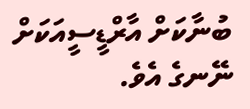ބުނާކަށް އާރްޑީސީއަކަށް ނޭނގެ އެވެ.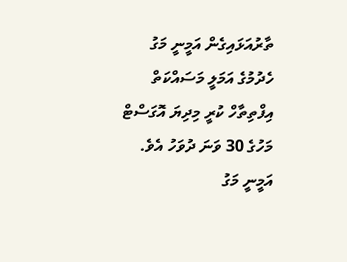ތާރުއަޅައިގެން އަމީނީ މަގު ހެދުމުގެ އަމަލީ މަސައްކަތް އިފްތިތާހް ކުރީ މިދިޔަ އޮގަސްޓް މަހުގެ 30 ވަނަ ދުވަހު އެވެ. އަމީނީ މަގު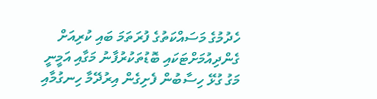ހެދުމުގެ މަސައްކަތުގެ ފުރަތަމަ ބައި ކުރިއަށް ގެންދިއުމަށްޓަކައި ބޮޑުތަކުރުފާނު މަގާއި އަމީނީ މަގު ގުޅޭ ހިސާބުން ފެށިގެން އިރުދޭމާ ހިނގުމާއި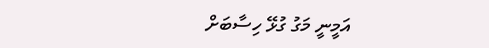އަމީނީ މަގު ގުޅޭ ހިސާބަށް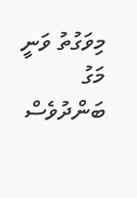މިވަގުތު ވަނީ މަގު ބަންދުވެސް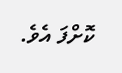ކޮށްފަ އެވެ.